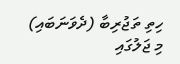ހިތި ތަޖުރިބާ (ދެވަނަބައި)
މި ޖަލުގައި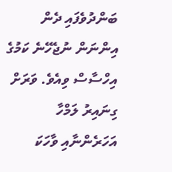ބަންދުވެފައި ދެން އިންނަން ނުޖެހޭނެ ކަމުގެ އިހްސާސް ވިއެވެ. ވަރަށް ގިނައިރު ލަމްހާ އަހަރެންނާއި ވާހަކަ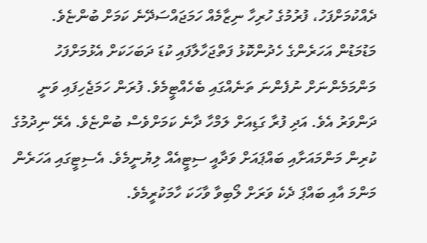ދެއްކުމަށްފަހު، ފުރުމުގެ ހުރިހާ ނިޒާމެއް ހަމަޖައްސަދޭނެ ކަމަށް ބުންޏެވެ.
މަޑުމަޑުން އަހަރެންގެ ހެދުންކޮޅު ފަތްޖަހާލާފައި ކުޑަ ދަބަހަކަށް އެޅުމަށްފަހު މަންމަމެންނަށް ނުފެންނަ ތަނެއްގައި ބެހެއްޓީމެވެ. ފުރަން ހަމަޖެހިފައި ވަނީ ދަންވަރު އެވެ. އަދި ފުރާ ގަޑިއަށް ލަމްހާ ދާނެ ކަމަށްވެސް ބުންޏެވެ. އެރޭ ނިދުމުގެ ކުރިން މަންމައަށާއި ބައްޕައަށް ވަދާއީ ސިޓީއެއް ލިޔުނީމެވެ. އެސިޓީގައި އަހަރެން މަންމަ އާއި ބައްޕަ ދެކެ ވަރަށް ލޯބިވާ ވާހަކަ ހާމަކުރީމެވެ.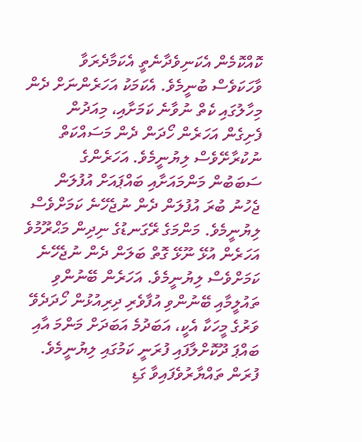ކޮއްކޮމެން އެކަނިވެދާނެތީ އެކަމާދެރަވާ ވާހަކަވެސް ބުނީމެވެ. އެކަމަކު އަހަރެންނަށް ދެން މިހާލުގައި ކެތް ނުވާނެ ކަމަށާއި، މިއަދުން ފެށިގެން އަހަރެން ހޯދަން ދެން މަސައްކަތް ނުކުރާށޭވެސް ލިޔުނީމެވެ. އަހަރެންގެ ސަބަބުން މަންމައަށާއި ބައްޕައަށް އުފުލަން ޖެހުނު ބުރަ އުފުލަން ދެން ނުޖެހޭނެ ކަމަށްވެސް ލިޔުނީމެވެ. މަންމަގެ ރޭގަނޑުގެ ނިދިން މަޙްރޫމުވެ އަހަރެން އުޅޭ ނޫޅޭ ގޮތް ބަލަން ދެން ނުޖެހޭނެ ކަމަށްވެސް ލިޔުނީމެވެ. އަހަރެން ބޭނުންވި ތައުލީމާއި ބޭނުންވި އުފާވެރި ދިރިއުޅުން ހޯދަދެވޭ ވަރުގެ މީހަކާ އެކީ، އަބަދުމެ އަބަދަށް މަންމަ އާއި ބައްޕަ ދޫކޮށްލާފައި ފުރަނީ ކަމުގައި ލިޔުނީމެވެ.
ފުރަން ތައްޔާރުވެފައިވާ ގަޑި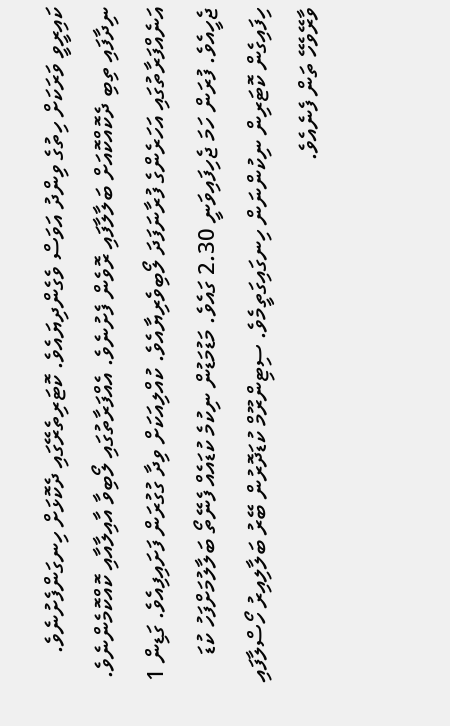ކައިރީވީ ވަރަކަށް ހިތުގެ ވިންދު އަވަސް ވެގެންދިޔައެވެ. ކޮޓަރިތެރޭގައި ދެކޮޅަށް ހިނގަންފެށުނެވެ. ނިދާފައި ތިބި ދެކޮއްކޮއަށް ބަލާލާފައި ރޮވެން ފެށުނެވެ. އެއްފަރާތުގައި ލޯބިވާ އާއިލާއާއި ކޮއްކޮމެންނެވެ. އަނެއްފަރާތުގައި އަހަރެންގެ ފުރާނަފަދަ ލޯބިވެރިޔާއެވެ. ކުއްލިއަކަށް ވިދާ ގުގުރަން ފަށައިފިއެވެ. ގަޑިން 1 ޖެހީއެވެ. ފުރަން ހަމަ ޖެހިފައިވަނީ 2.30 ގައެވެ. މަޑުމަޑުން ނިކުމެ ކުޑައެއް ފެނޭތޯ ބަލާލުމަށްފަހު ކުޑަ ހިފައިގެން ކޮޓަރިން ނިކުންނަން ހިނގައިގަތީމެވެ. ސިޓިންރޫމް ކުޑަދޮރުން ބޭރު ބަލާލިއިރު ހޯސްލާފައި ވާރޭވެހޭ ތަން ފެނެއެވެ.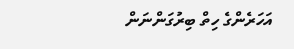އަހަރެންގެ ހިތް ބިރުގަންނަން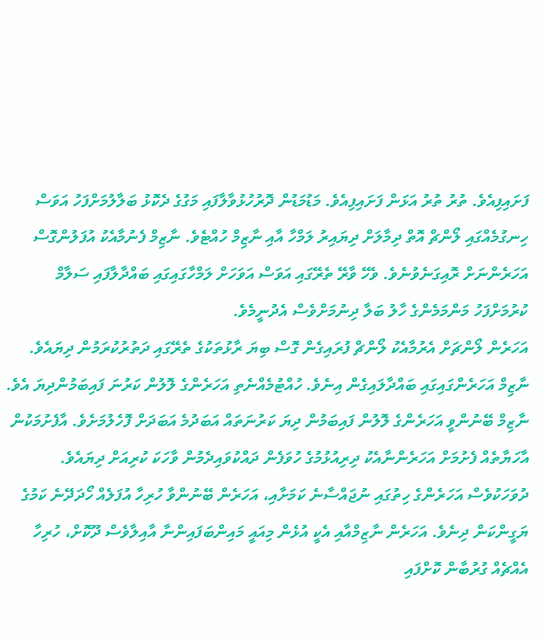ފަށައިފިއެވެ. ތުރު ތުރު އަޅަން ފަށައިފިއެވެ. މަޑުމަޑުން ދޮރުހުޅުވާލާފައި މަގުގެ ދެކޮޅު ބަލާލުމަށްފަހު އަވަސް ހިނގުމެއްގައި ލޯންޗް އޮތް ދިމާލަށް ދިޔައިރު ލަމްހާ އާއި ނާޒިމް ހުއްޓެވެ. ނާޒިމް ފެނުމާއެކު އުފަލުންގޮސް އަހަރެންނަށް ރޮއިގަނެވުނެވެ. ވެހޭ ވާރޭ ތެރޭގައި އަވަސް އަވަހަށް ލަމްހާގައިގައި ބައްދާލާފައި ސަލާމް ކުރުމަށްފަހު މަންމަމެންގެ ހާލު ބަލާ ދިނުމަށްވެސް އެދުނީމެވެ.
އަހަރެން ލޯންޗަށް އެރުމާއެކު ލޯންޗް ފުރައިގެން ގޮސް ބިޔަ ރާޅުތަކުގެ ތެރޭގައި ދަތުރުކުރަމުން ދިޔައެވެ. ނާޒިމް އަހަރެންގައިގައި ބައްދާލައިގެން އިނެވެ. ހުއްޓުމެއްނެތި އަހަރެންގެ ލޮލުން ކަރުނަ ފައިބަމުންދިޔަ އެވެ. ނާޒިމް ބޭނުންވީ އަހަރެންގެ ލޮލުން ފައިބަމުން ދިޔަ ކަރުނަތައް އަބަދުމެ އަބަދަށް ފޮހެލުމަށެވެ. އާފެށުމަކުން އާހަޔާތެއް ފެށުމަށް އަހަރެންނާއެކު ދިރިއުޅުމުގެ ހުވަފެން ދައްކުވައިދެމުން ވާހަކަ ކުރިއަށް ދިޔައެވެ. ދުވަހަކުވެސް އަހަރެންގެ ހިތުގައި ނުޖައްސާނެ ކަމަށާއި، އަހަރެން ބޭނުންވާ ހުރިހާ އުފަލެއް ހޯދަދޭނެ ކަމުގެ ޔަގީންކަން ދިނެވެ. އަހަރެން ނާޒިމްއާއި އެކީ އުޅެން މިއައީ މައިންބަފައިންނާ އާއިލާވެސް ދޫކޮށް، ހުރިހާ އެއްޗެއް ގުރުބާން ކޮށްފައި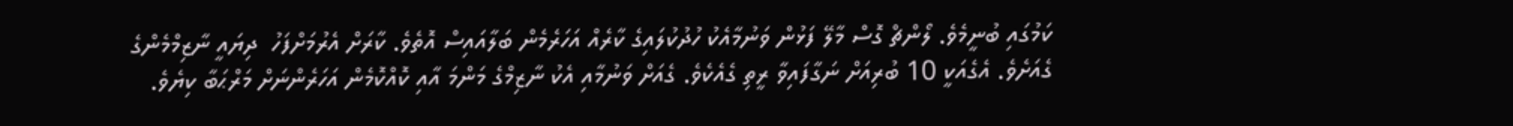ކަމުގައި ބުނީމެވެ. ލޯންޗް ގޮސް މާލޭ ފަޅުން ވަނުމާއެކު ހުދުކުލައިގެ ކާރެއް އަހަރެމެން ބަލާއައިސް އޮތެވެ. ކާރަށް އެރުމަށްފަހު  ދިޔައީ ނާޒިމްމެންގެ ގެއަށެވެ. އެގެއަކީ 10 ބުރިއަށް ނަގާފައިވާ ރީތި ގެއެކެވެ. ގެއަށް ވަނުމާއި އެކު ނާޒިމްގެ މަންމަ އާއި ކޮއްކޮމެން އަހަރެންނަށް މަރްޙަބާ ކިޔެވެ.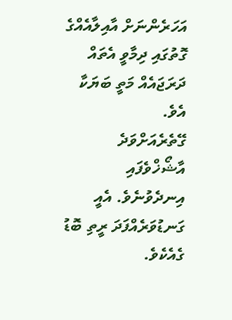އަހަރެންނަށް އާއިލާއެއްގެ ގޮތުގައި ދިމާވީ އެތައް ދަރަޖައެއް މަތީ ބަޔަކާ އެވެ.
ގޭތެރެއަށްވަދެ އާޝޯޚްވެފައި އިނދެވުނެވެ. އެއީ ގަނޑުވަރެއްފަދަ ރީތި ބޮޑު ގެއެކެވެ.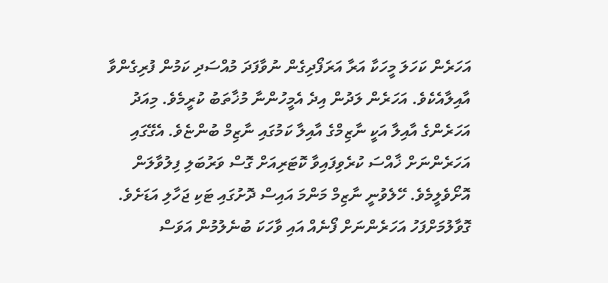އަހަރެން ކަހަލަ މީހަކާ އަރާ އަރަފޯދިގެން ނުވާފަދަ މުއްސަދި ކަމުން ފުރިގެންވާ އާއިލާއެކެވެ. އަހަރެން ލަދުން އިދެ އެމީހުންނާ މުޚާތަބު ކުރީމެވެ. މިއަދު އަހަރެންގެ އާއިލާ އަކީ ނާޒިމްގެ އާއިލާ ކަމުގައި ނާޒިމް ބުންޏެވެ. އެގޭގައި އަހަރެންނަށް ޚާއްސަ ކުރެވިފައިވާ ކޮޓަރިއަށް ގޮސް ވަރުބަލި ފިލުވާލަން އޮށޯވެލީމެވެ. ހޭލެވުނީ ނާޒިމް މަންމަ އައިސް ދޮށުގައި ޓަކި ޖަހާލި އަޑަށެވެ. ގޮވާލުމަށްފަހު އަހަރެންނަށް ފޯނެއް އައި ވާހަކަ ބުނެލުމުން އަވަސް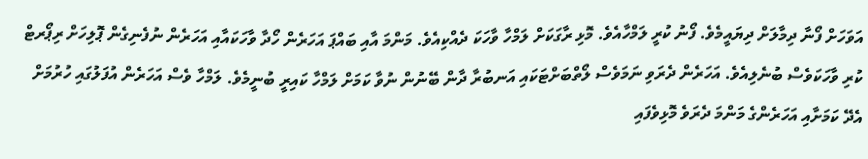އަވަހަށް ފޯނާ ދިމާލަށް ދިޔައީމެވެ. ފޯނު ކުރީ ލަމްހާއެވެ. މޮޅި ރާގަކަށް ލަމްހާ ވާހަކަ ދެއްކިއެވެ. މަންމަ އާއި ބައްޕަ އަހަރެން ހޯދާ ވާހަކައާއި އަހަރެން ނުފެނިގެން ޕޮލިހަށް ރިޕޯރޓް ކުރި ވާހަކަވެސް ބުނެލިއެވެ. އަހަރެން ދެރަވި ނަމަވެސް ލޯތްބަށްޓަކައި އަނބުރާ ދާން ބޭނުން ނުވާ ކަމަށް ލަމްހާ ކައިރީ ބުނީމެވެ. ލަމްހާ ވެސް އަހަރެން އުފަލުގައި ހުރުމަށް އެދޭ ކަމަށާއި އަހަރެންގެ މަންމަ ދެރަވެ މޮޅިވެފައި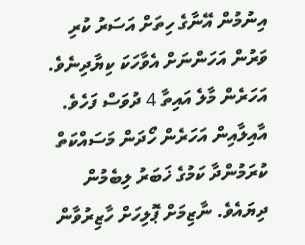އިނުމުން އޭނާގެ ހިތަށް އަސަރު ކުރި ވަރުން އަހަންނަށް އެވާހަކަ ކިޔާދިނެވެ.
އަހަރެން މާލެ އައިތާ 4 ދުވަސް ފަހެވެ. އާއިލާއިން އަހަރެން ހޯދަން މަސައްކަތް ކުރަމުންދާ ކަމުގެ ޚަބަރު ލިބެމުން ދިޔައެވެ. ނާޒިމަށް ޕޮލިހަށް ހާޒިރުވާން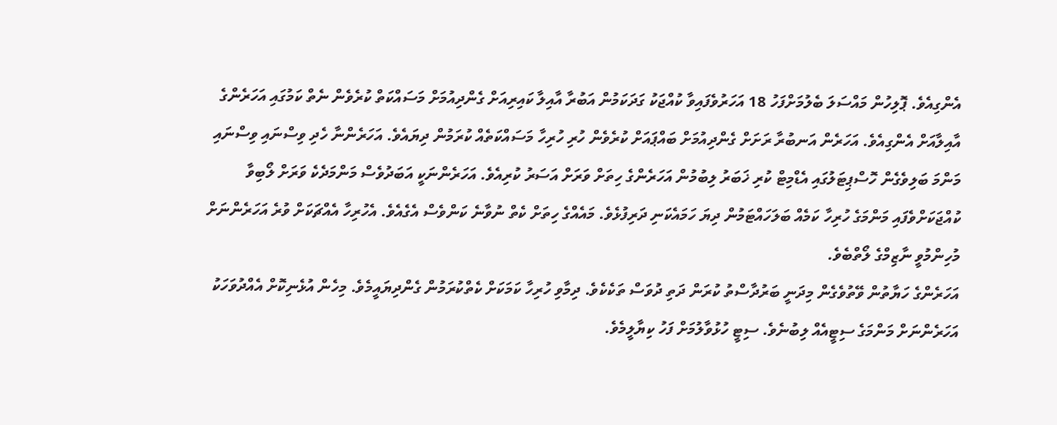އެންގިއެވެ. ޕޮލިހުން މައްސަލަ ބެލުމަށްފަހު 18 އަހަރުވެފައިވާ ކުއްޖަކު ގަދަކަމުން އަބުރާ އާއިލާ ކައިރިއަށް ގެންދިއުމަށް މަސައްކަތް ކުރެވެން ނެތް ކަމުގައި އަހަރެންގެ އާއިލާއަށް އެންގިއެވެ. އަހަރެން އަނބުރާ ރަށަށް ގެންދިއުމަށް ބައްޕައަށް ކުރެވެން ހުރި ހުރިހާ މަސައްކަތެއް ކުރަމުން ދިޔައެވެ. އަހަރެންނާ ހެދި ވިސްނައި ވިސްނައި މަންމަ ބަލިވެގެން ހޮސްޕިޓަލުގައި އެޑްމިޓް ކުރި ޚަބަރު ލިބުމުން އަހަރެންގެ ހިތަށް ވަރަށް އަސަރު ކުރިއެވެ. އަހަރެންނަކީ އަބަދުވެސް މަންމަދެކެ ވަރަށް ލޯބިވާ ކުއްޖަކަށްވެފައި މަންމަގެ ހުރިހާ ކަމެއް ބަލަހައްޓަމުން ދިޔަ ހަމައެކަނި ދަރިފުޅެވެ. މައެއްގެ ހިތަށް ކެތް ނުވާނެ ކަންވެސް އެގެއެވެ. އެހުރިހާ އެއްޗަކަށް ވުރެ އަހަރެންނަށް މުހިންމުވީ ނާޒިމްގެ ލޯތްބެވެ.
އަހަރެންގެ ހަޔާތުން ވޭތުވެގެން މިދަނީ ބަރުދާސްތު ކުރަން ދަތި ދުވަސް ތަކެކެވެ. ދިމާވި ހުރިހާ ކަމަކަށް ކެތްކުރަމުން ގެންދިޔައީމެވެ. މިހެން އުޅެނިކޮށް އެއްދުވަހަކު އަހަރެންނަށް މަންމަގެ ސިޓީއެއް ލިބުނެވެ. ސިޓީ ހުޅުވާލުމަށް ފަހު ކިޔާލީމެވެ.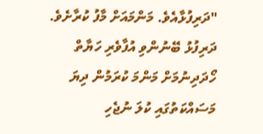"ދަރިފުޅާއެވެ. މަންމައަށް މާފު ކުރާށެވެ. ދަރިފުޅު ބޭނުންވި އުފާވެރި ހަޔާތް ހޯދަދިނުމަށް މަންމަ ކުރަމުން ދިޔަ މަސައްކަތުގައި ކުލަ ނުޖެހި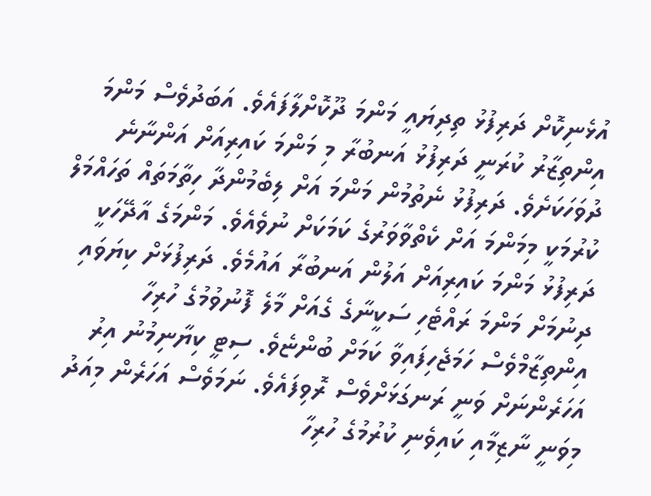އުޅެނިކޮށް ދަރިފުޅު ތިދިޔައީ މަންމަ ދޫކޮށްލާފައެވެ. އަބަދުވެސް މަންމަ އިންތިޒާރު ކުރަނީ ދަރިފުޅު އަނބުރާ މި މަންމަ ކައިރިއަށް އަންނާނެ ދުވަހަކަށެވެ. ދަރިފުޅު ނެތުމުން މަންމަ އަށް ލިބެމުންދާ ހިތާމަތައް ތަހައްމަލް ކުރުމަކީ މިމަންމަ އަށް ކެތްވާވަރުގެ ކަމަކަށް ނުވެއެވެ. މަންމަގެ އާދޭހަކީ ދަރިފުޅު މަންމަ ކައިރިއަށް އަލުން އަނބުރާ އައުމެވެ. ދަރިފުޅަށް ކިޔަވައި ދިނުމަށް މަންމަ ރައްޓެހި ސަކީނާގެ ގެއަށް މާލެ ފޮނުވުމުގެ ހުރިހާ އިންތިޒާމްވެސް ހަމަޖެހިފައިވާ ކަމަށް ބުންޏެވެ. ސިޓީ ކިޔާނިމުނު އިރު އަހަރެންނަށް ވަނީ ރަނގަޅަށްވެސް ރޮވިފައެވެ. ނަމަވެސް އަހަރެން މިއަދު މިވަނީ ނާޒިމާއި ކައިވެނި ކުރުމުގެ ހުރިހާ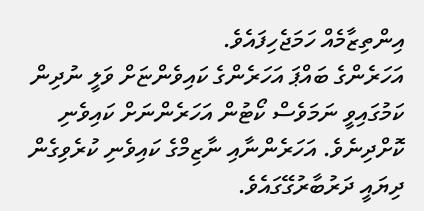އިންތިޒާމެއް ހަމަޖެހިފައެވެ.
އަހަރެންގެ ބައްޕަ އަހަރެންގެ ކައިވެންޏަށް ވަލީ ނުދިން ކަމުގައިވީ ނަމަވެސް ކޯޓުން އަހަރެންނަށް ކައިވެނި ކޮށްދިނެވެ. އަހަރެންނާއި ނާޒިމްގެ ކައިވެނި ކުރެވިގެން ދިޔައީ ދަރުބާރުގޭގައެވެ.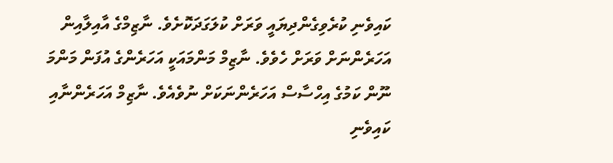ކައިވެނި ކުރެވިގެންދިޔައީ ވަރަށް ކުލަގަދަކޮށެވެ. ނާޒިމްގެ އާއިލާއިން އަހަރެންނަށް ވަރަށް ހެވެވެ. ނާޒިމް މަންމައަކީ އަހަރެންގެ އުފަން މަންމަ ނޫން ކަމުގެ އިހްސާސް އަހަރެންނަކަށް ނުވެއެވެ. ނާޒިމް އަހަރެންނާއި ކައިވެނި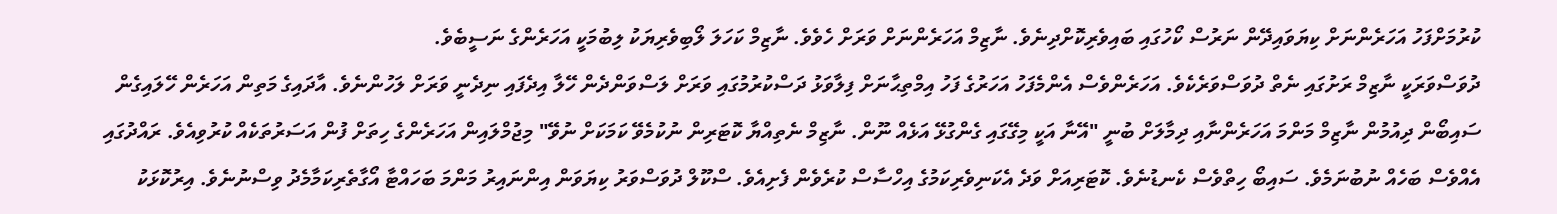ކުރުމަށްފަހު އަހަރެންނަށް ކިޔަވައިދޭން ނަރުސް ކޯހުގައި ބައިވެރިކޮށްދިނެވެ. ނާޒިމް އަހަރެންނަށް ވަރަށް ހެވެވެ. ނާޒިމް ކަހަލަ ލޯބިވެރިޔަކު ލިބުމަކީ އަހަރެންގެ ނަސީބެވެ.
ދުވަސްވަރަކީ ނާޒިމް ރަށުގައި ނެތް ދުވަސްވަރެކެވެ. އަހަރެންވެސް އެންމެފަހު އަހަރުގެ ފަހު އިމްތިޙާނަށް ފިލާވަޅު ދަސްކުރުމުގައި ވަރަށް ލަސްވަންދެން ހޭލާ އިދެފައި ނިދެނީ ވަރަށް ލަހުންނެވެ. އާދައިގެ މަތިން އަހަރެން ހޭލައިގެން ސައިބޯން ދިއުމުން ނާޒިމް މަންމަ އަހަރެންނާއި ދިމާލަށް ބުނީ "އޭނާ އަކީ މިގޭގައި ގެންގުޅޭ އަޅެއް ނޫން. ނާޒިމް ނެތިއްޔާ ކޮޓަރިން ނުކުމެވޭ ކަމަކަށް ނުވޭ" މިޖުމްލައިން އަހަރެންގެ ހިތަށް ފުން އަސަރުތަކެއް ކުރުވިއެވެ. ރައްދުގައި އެއްވެސް ބަހެއް ނުބުނަމެވެ. ސައިބޯ ހިތްވެސް ކެނޑުނެވެ. ކޮޓަރިއަށް ވަދެ އެކަނިވެރިކަމުގެ އިހްސާސް ކުރެވެން ފެށިއެވެ. ސްކޫލް ދުވަސްވަރު ކިޔަވަން އިންނައިރު މަންމަ ބަހައްޓާ އޯގާތެރިކަމާމެދު ވިސްނުނެވެ. އިރުކޮޅަކު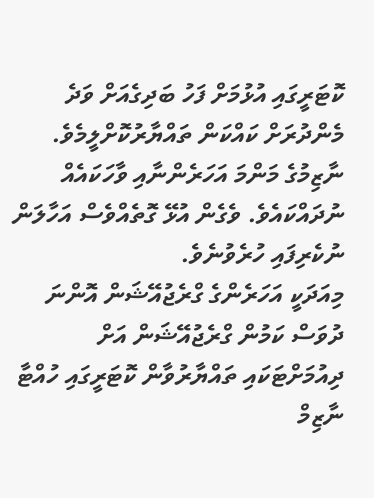ކޮޓަރީގައި އުޅުމަށް ފަހު ބަދިގެއަށް ވަދެ މެންދުރަށް ކައްކަން ތައްޔާރުކޮށްލީމެވެ. ނާޒިމުގެ މަންމަ އަހަރެންނާއި ވާހަކައެއް ނުދައްކައެވެ. ވެގެން އުޅޭ ގޮތެއްވެސް އަހާލަން ނުކެރިފައި ހުރެވުނެވެ.
މިއަދަކީ އަހަރެންގެ ގްރެޖުއޭޝަން އޮންނަ ދުވަސް ކަމުން ގްރެޖުއޭޝަން އަށް ދިއުމަށްޓަކައި ތައްޔާރުވާން ކޮޓަރީގައި ހުއްޓާ ނާޒިމް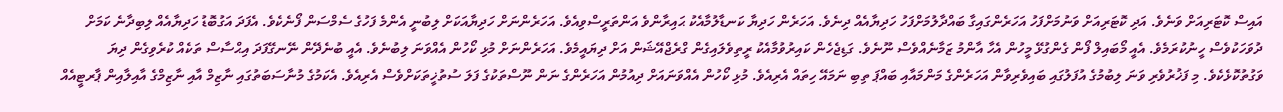އައިސް ކޮޓަރިއަށް ވަނެވެ. އަދި ކޮޓަރިއަށް ވަނުމަށްފަހު އަހަރެންގައިގާ ބައްދާލުމަށްފަހު ހަދިޔާއެއް ދިނެވެ. އަހަރެން ހަދިޔާ ކަނޑާލުމާއެކު ޙައިރާންވެ އަންތަރީސްވިއެވެ. އަހަރެންނަށް ހަދިޔާއަކަށް ލިބުނީ އެންމެ ފަހުގެ ސެމްސަން ފޯނެކެވެ. އެފަދަ އަގުބޮޑު ހަދިޔާއެއް ލިބިދާނެ ކަމަށް ދުވަހަކުވެސް ހީނުކުރަމެވެ. އެއީ މޯބައިލް ފޯން ގެންގުޅޭ މީހުން އެހާ އާންމު ޒަމާނެއްވެސް ނޫނެވެ. ގަޑިޖެހެން ކައިރުވުމާއެކު ރީތިވެލައިގެން ގްރެޖްއޭޝަން އަށް ދިޔައީމެވެ. އަހަރެންނަށް މުޅި ކޯހުން އެއްވަނަ ލިބުނެވެ. އެއީ ބުނެދޭން ނޭނގޭފަދަ އިޙްސާސް ތަކެއް ކުރެވިގެން ދިޔަ ވަގުތުކޮޅެކެވެ. މި ފަޚުރުވެރި ވަނަ ލިބުމުގެ އުފަލުގައި ބައިވެރިވާން އަހަރެންގެ މަންމައާއި ބައްޕަ ތިބި ނަމައޭ ހިތައް އެރިއެވެ. މުޅި ކޯހުން އެއްވަނައަށް ދިއުމުން އަހަރެންގެ ނަން ނޫސްތަކުގެ ފަލަ ސުތުޚީތަކަށްވެސް އެރިއެވެ. އެކަމުގެ މުނާސަބަތުގައި ނާޒިމް އާއި ނާޒިމްގެ އާއިލާއިން ޕާރޓީއެއް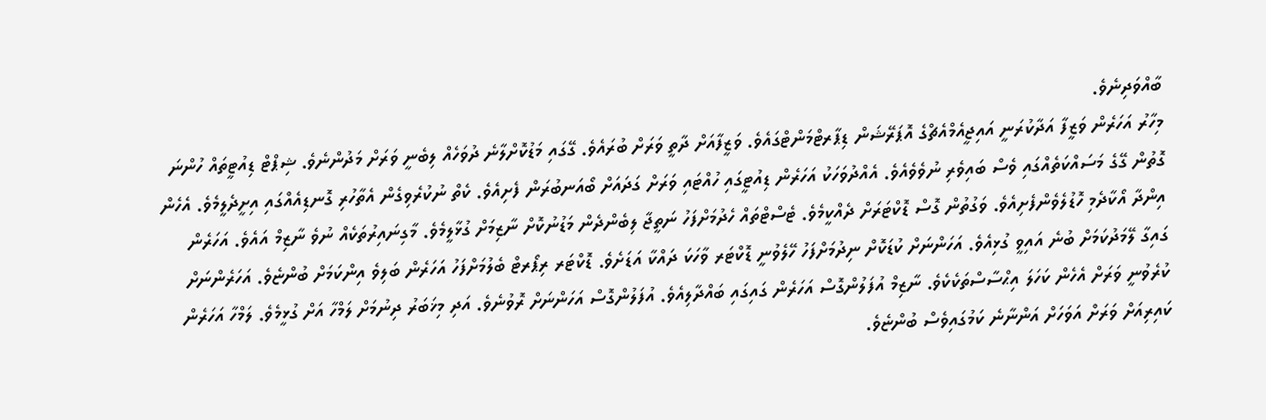ބާއްވަދިނެވެ.
މިހާރު އަހަރެން ވަޒީފާ އަދާކުރަނީ އައިޖީއެމްއެޗްގެ އޮޕަރޭޝަން ޑިޕާރޓްމަންޓްގައެވެ. ވަޒީފާއަށް ދާތީ ވަރަށް ބުރައެވެ. ގޭގައި މަޑުކޮށްލާނެ ދުވަހެއް ލިބެނީ ވަރަށް މަދުންނެވެ. ޝިޕްޓް ޑިއުޓީތައް ހުންނަ ގޮތުން ގޭގެ މަސައްކަތެއްގައި ވެސް ބައިވެރި ނުވެވެއެވެ. އެއްދުވަހަކު އަހަރެން ޑިއުޓީގައި ހުއްޓައި ވަރަށް ގަދައަށް ބޯއަނބުރަން ފެށިއެވެ. ކެތް ނުކުރެވިގެން އެތާހުރި ގޮނޑިއެއްގައި އިށީދެލީމެވެ. އެހެން އިންދާ އޯކާދެމި ހޮޑުލެވެންފެށިއެވެ. ވަގުތުން ގޮސް ޑޮކްޓަރަށް ދެއްކީމެވެ. ޓެސްޓްތައް ހެދުމަށްފަހު ނަތީޖާ ލިބެންދެން މަޑުނުކޮށް ނާޒިމަށް ގުޅާލީމެވެ. މާގިނައިރުތަކެއް ނުވެ ނާޒިމް އައެވެ. އަހަރެން ގައިގާ ލޭމަދުކަމަށް ބުނެ އައިވީ ގުޅިއެވެ. އަހަންނަށް ކުޑަކޮށް ނިދުމަށްފަހު ހޭލެވުނީ ޑޮކްޓަރ ވާހަކަ ދައްކާ އަޑަށެވެ. ޑޮކްޓަރ ރިޕޯރޓް ބެލުމަށްފަހު އަހަރެން ބަލިވެ އިންކަމަށް ބުންޏެވެ. އަހަރެންނަށް ކުރެވުނީ ވަރަށް އެހެން ކަހަލަ އިޙްސާސްތަކެކެވެ. ނާޒިމް އުފަލުންގޮސް އަހަރެން ގައިގައި ބައްދާލިއެވެ. އުފަލުންގޮސް އަހަންނަށް ރޮވުނެވެ. އަދި މިޚަބަރު ދިނުމަށް ލަމްހާ އަށް ގުޅީމެވެ. ލަމްހާ އަހަރެން ކައިރިއަށް ވަރަށް އަވަހަށް އަންނާނެ ކަމުގައިވެސް ބުންޏެވެ.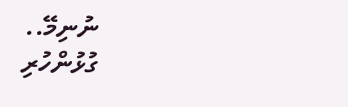ނުނިމޭ..
ގުޅުންހުރި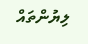ލިޔުންތައް